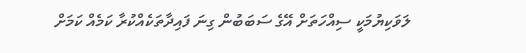ލަވަކިޔުމަކީ ސިއްހަތަށް އޭގެ ސަބަބުން ގިނަ ފައިދާތަކެއްކުރާ ކަމެއް ކަމަށް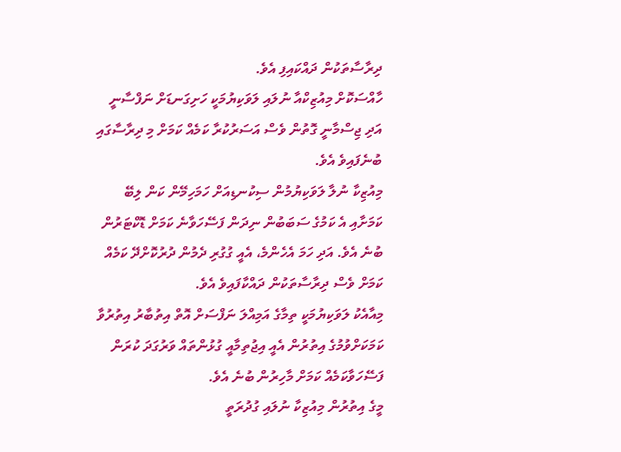ދިރާސާތަކުން ދައްކައިފި އެވެ.
ހާއްސަކޮށް މިއުޒިކްއާ ނުލައި ލަވަކިޔުމަކީ ހަށިގަނޑަށް ނަފްސާނީ އަދި ޖިސްމާނީ ގޮތުން ވެސް އަސަރުކުރާ ކަމެއް ކަމަށް މި ދިރާސާގައި ބުނެފައިވެ އެވެ.
މިއުޒިކާ ނުލާ ލަވަކިޔުމުން ސިކުނޑިއަށް ހަމަހިމޭން ކަން ލިބޭ ކަމަށާއި އެ ކަމުގެ ސަބަބުން ނިދަން ފަސޭހަވާނެ ކަމަށް ޑޮކްޓަރުން ބުނެ އެވެ. އަދި ހަމަ އެހެންމެ، އެއީ ގުގުރި ދެމުން ދުރުކޮށްދޭ ކަމެއް ކަމަށް ވެސް ދިރާސާތަކުން ދައްކާފައިވެ އެވެ.
މިއާއެކު ލަވަކިޔުމަކީ ތިމާގެ އަމިއްލަ ނަފްސަށް އޮތް އިތުބާރު އިތުރުވާ ކަމަކަށްވުމުގެ އިތުރުން އެއީ އިޖުތިމާއީ ގުޅުންތައް ވަރުގަދަ ކުރަން ފަސޭހަވާކަމެއް ކަމަށް މާހިރުން ބުނެ އެވެ.
މީގެ އިތުރުން މިއުޒިކާ ނުލައި ގުދުރަތީ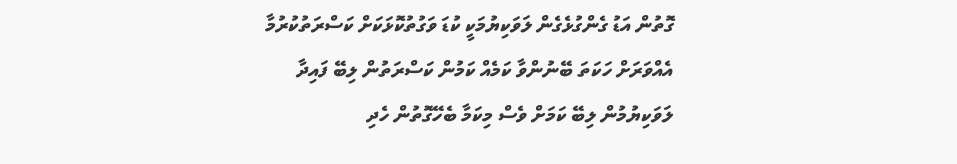ގޮތުން އަޑު ގެންގުޅެގެން ލަވަކިޔުމަކީ ކުޑަ ވަގުތުކޮޅަކަށް ކަސްރަތުކުރުމާ އެއްވަރަށް ހަކަތަ ބޭނުންވާ ކަމެއް ކަމުން ކަސްރަތުން ލިބޭ ފައިދާ ލަވަކިޔުމުން ލިބޭ ކަމަށް ވެސް މިކަމާ ބެހޭގޮތުން ހެދި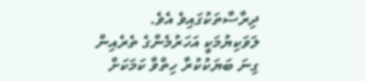ދިރާސާތަކުގައިވެ އެވެ.
ލަވަކިޔުމަކީ އަހަރުމެންގެ ތެރެއިން ގިނަ ބަޔަކުކުރާ ހިތްވާ ކަމަކަށް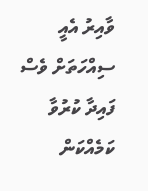ވާއިރު އެއީ ސިއްހަތަށް ވެސް ފައިދާ ކުރުވާ ކަމެއްކަން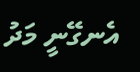އެނގޭނީ މަދު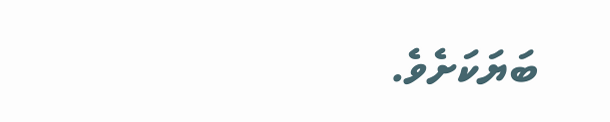ބަޔަކަށެވެ.